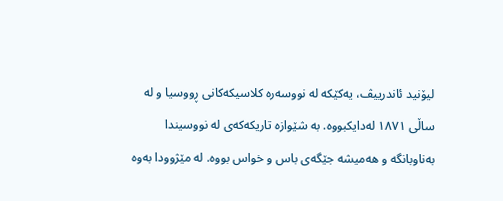لیۆنید ئاندرییڤ، یەکێکە لە نووسەرە کلاسیکەکانی ڕووسیا و لە ساڵی ١٨٧١ لەدایکبووە. بە شێوازە تاریکەکەی لە نووسیندا بەناوبانگە و هەمیشە جێگەی باس و خواس بووە. لە مێژوودا بەوە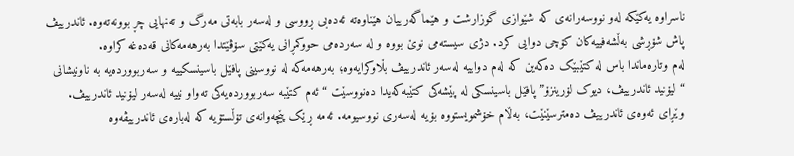ناسراوە یەکێکە لەو نووسەرانەی کە شێوازی گوزارشت و هێماگەرییان هێناوەتە ئەدەبی ڕووسی و لەسەر بابەتی مەرگ و تەنهایی چڕ بوونەتەوە. ئاندرییڤ پاش شۆڕشی بەڵشەفییەکان کۆچی دوایی کرد. دژی سیستەمی نوێ بووە و لە سەردەمی حووکمڕانی یەکێتی سۆڤێتدا بەرهەمەکانی قەدەغە کراوە.
لەم وتارەماندا باس لە کتێبێک دەکەین کە لەم دواییە لەسەر ئاندرییڤ بڵاوکرایەوە؛ بەرهەمەکە لە نووسینی پافێل باسینسکییە و سەربووردەیە بە ناونیشانی “لیۆنید ئاندرییڤ، دیوک لۆرینزۆ” پافێل باسینسکی لە پێشەکی کتێبەکەیدا دەنووسێت “ئەم کتێبە سەربووردەیەکی تەواو نییە لەسەر لیۆنید ئاندرییڤ. وێڕای ئەوەی ئاندرییڤ دەمترسێنێت، بەڵام خۆشمویستووە بۆیە لەسەری نووسیومە. ئەمە ڕێک پێچەوانەی تۆڵستۆیە کە لەبارەی ئاندرییڤەوە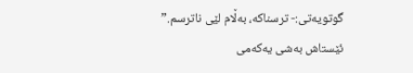گوتویەتی:- ترسناکە، بەڵام لێی ناترسم.”
ئێستاش بەشی یەکەمی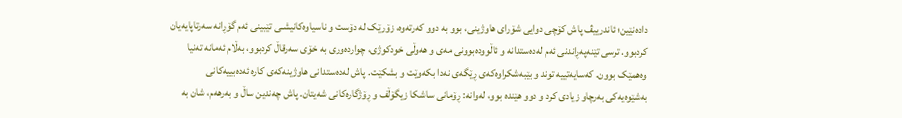دادەنێین؛ ئاندرییڤ پاش کۆچی دوایی شۆرای هاوژینی، بوو بە دوو کەرتەوە، زۆرێک لە دۆست و ناسیاوەکانیشـی تێبینی ئەم گۆڕانە سەرتاپایەیان کردبوو. ترسی تێنەپەڕاندنی ئەم لەدەستدانە و ئاڵوودەبوونی مەی و هەوڵی خودکوژی، چواردەوری بە خۆی سەرقاڵ کردبوو، بەڵام ئەمانە تەنیا وەهمێک بوون. کەسایەتییە توند و بێبەشکراوەکەی ڕێگەی نەدا بکەوێت و بشکێت. پاش لەدەستدانی هاوژینەکەی کارە ئەدەبییەکانی بەشێوەیەکی بەرچاو زیادی کرد و دوو هێندە بوو، لەوانە: ڕۆمانی ساشکا زیگۆڵف و ڕۆژگارەکانی شەیتان. پاش چەندین ساڵ و بەرهەم، شان بە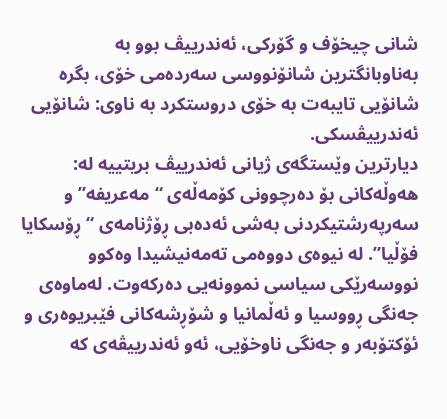شانی چیخۆف و گۆرکی، ئەندرییڤ بوو بە بەناوبانگترین شانۆنووسی سەردەمی خۆی، بگرە شانۆیی تایبەت بە خۆی دروستکرد بە ناوی: شانۆیی ئەندرییڤسکی.
دیارترین وێستگەی ژیانی ئەندرییڤ بریتییە لە: هەوڵەکانی بۆ دەرچوونی کۆمەڵەی “مەعریفە” و سەرپەرشتیکردنی بەشی ئەدەبی ڕۆژنامەی “ڕۆسکایا فۆڵیا”. لە نیوەی دووەمی تەمەنیشیدا وەکوو نووسەرێکی سیاسی نموونەیی دەرکەوت. لەماوەی جەنگی ڕووسیا و ئەڵمانیا و شۆڕشەکانی فێبریوەری و ئۆکتۆبەر و جەنگی ناوخۆیی، ئەو ئەندرییڤەی کە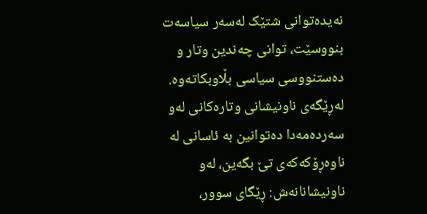نەیدەتوانی شتێک لەسەر سیاسەت بنووسێت، توانی چەندین وتار و دەستنووسی سیاسی بڵاوبکاتەوە.
لەڕێگەی ناونیشانی وتارەکانی لەو سەردەمەدا دەتوانین بە ئاسانی لە ناوەڕۆکەکەی تێ بگەین، لەو ناونیشانانەش: ڕێگای سوور،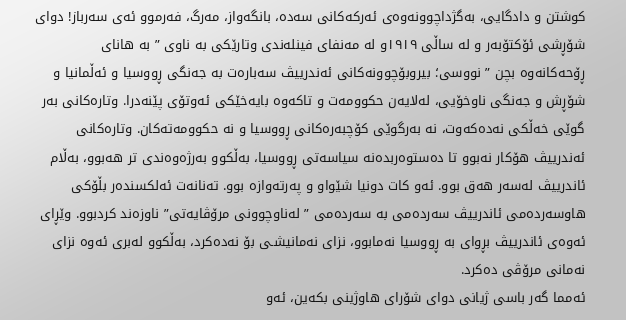کوشتن و دادگایی، بەگژداچوونەوەی ئەرکەکانی سەدە، بانگەواز، مەرگ، فەرموو ئەی سەرباز! دوای شۆڕشی ئۆکتۆبەر و لە ساڵی ١٩١٩و لە مەنفای فینلەندی وتارێکی بە ناوی ” بە هانای ڕۆحەکانەوە بچن ” نووسی؛ بیروبۆچوونەکانی ئەندرییڤ سەبارەت بە جەنگی ڕووسیا و ئەڵمانیا و شۆڕش و جەنگی ناوخۆیی، لەلایەن حکوومەت و تاکەوە بایەخێکی ئەوتۆی پێنەدرا. وتارەکانی بەر گوێی خەڵکی نەدەکەوت، نە بەرگوێی کۆچبەرەکانی ڕووسیا و نە حکوومەتەکان. وتارەکانی ئەندرییڤ هۆکار نەبوو تا دەستوەربدەنە سیاسەتی ڕووسیا، بەڵکوو بەرژەوەندی تر هەبوو، بەڵام ئاندرییڤ لەسەر هەق بوو. ئەو کات دونیا شێواو و پەرتەوازە بوو. تەنانەت ئەلکسندەر بڵۆکی هاوسەردەمی ئاندرییڤ سەردەمی بە سەردەمی ” لەناوچوونی مرۆڤایەتی” ناوزەند کردبوو. وێڕای ئەوەی ئاندرییڤ بڕوای بە ڕووسیا نەمابوو، نزای نەمانیشـی بۆ نەدەکرد، بەڵکوو لەبری ئەوە نزای نەمانی مرۆڤی دەکرد.
ئەمما گەر باسی ژیانی دوای شۆرای هاوژینی بکەین، ئەو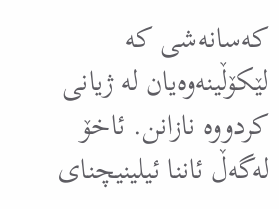کەسانەشی کە لێکۆڵینەوەیان لە ژیانی کردووە نازانن. ئاخۆ لەگەڵ ئاننا ئیلینیچنای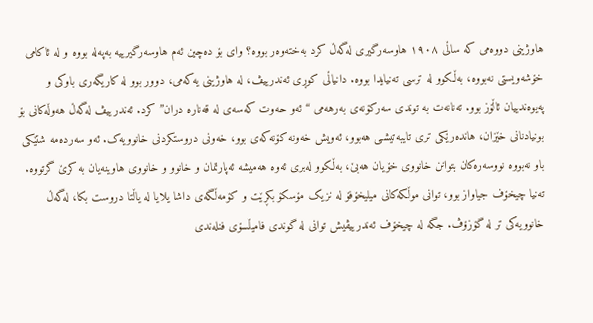هاوژینی دووەمی کە ساڵی ١٩٠٨ هاوسەرگیری لەگەڵ کرد بەختەوەر بووە؟ وای بۆ دەچین ئەم هاوسەرگیرییە بەپەلە بووە و لە ئاکامی خۆشەویستی نەبووە، بەڵکوو لە ترسی تەنیایدا بووە. دانیاڵی کوڕی ئەندرییڤ، لە هاوژینی یەکەمی، دوور بوو لە کاریگەری باوکی و پەیوەندییان ئاڵۆز بوو. تەنانەت بە توندی سەرکۆنەی بەرهەمی “ئەو حەوت کەسەی لە قەنارە دران” کرد. ئەندرییڤ لەگەڵ هەوڵەکانی بۆ بونیادنانی خێزان، هاندەرێکی تری تایبەتیشـی هەبوو، ئەویش خەونە کۆنەکەی بوو، خەونی دروستکردنی خانوویەک. ئەو سەردەمە شتێکی باو نەبووە نووسەرەکان بتوانن خانووی خۆیان هەبێ، بەڵکوو لەبری ئەوە هەمیشە ئەپارتمان و خانوو و خانووی هاوینەیان بە کرێ گرتووە. تەنیا چیخۆف جیاواز بوو، توانی موڵکەکانی میلیخۆفۆ لە نزیک مۆسکۆ بکڕێت و کۆمەڵگەی داشا یلایا لە یاڵتا دروست بکا، لەگەڵ خانوویەکی تر لە گۆزۆڤ. جگە لە چیخۆف ئەندرییڤیش توانی لە گوندی فامیڵسۆی فنلەندی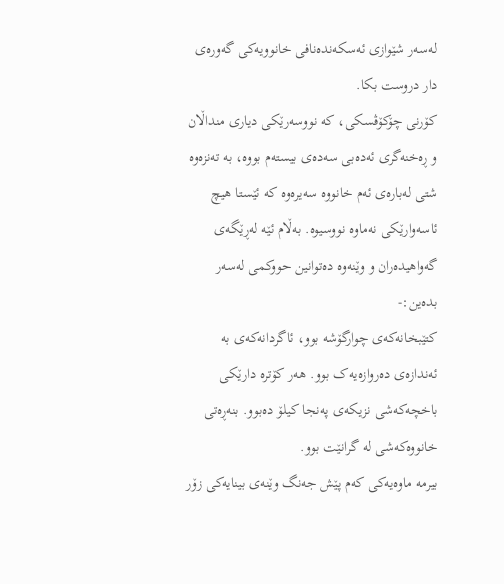لەسەر شێوازی ئەسکەندەنافی خانوویەکی گەورەی دار دروست بکا.
کۆرنی چۆکۆڤسکی، کە نووسەرێکی دیاری منداڵان و ڕەخنەگری ئەدەبی سەدەی بیستەم بووە، بە تەنزەوە شتی لەبارەی ئەم خانووە سەیرەوە کە ئێستا هیچ ئاسەوارێکی نەماوە نووسیوە. بەڵام ئێە لەڕێگەی گەواهیدەران و وێنەوە دەتوانین حووکمی لەسەر بدەین:-
کتێبخانەکەی چوارگۆشە بوو، ئاگردانەکەی بە ئەندازەی دەروازەیەک بوو. هەر کۆترە دارێکی باخچەکەشی نزیکەی پەنجا کیلۆ دەبوو. بنەڕەتی خانووەکەشی لە گرانێت بوو.
بیرمە ماوەیەکی کەم پێش جەنگ وێنەی بینایەکی زۆر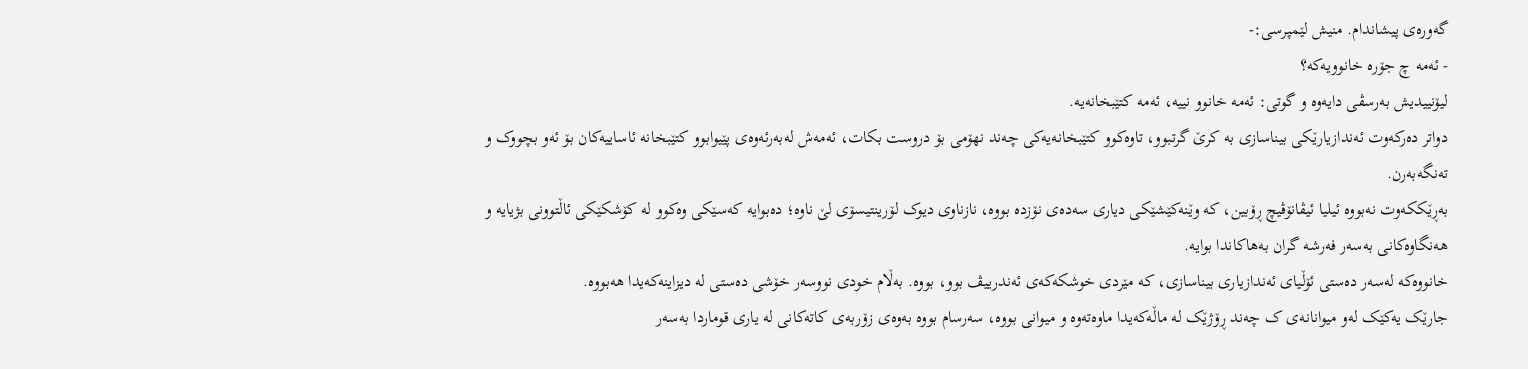گەورەی پیشاندام. منیش لێمپرسی:-
- ئەمە چ جۆرە خانوویەکە؟
لیۆنییدیش بەرسڤی دایەوە و گوتی: ئەمە خانوو نییە، ئەمە کتێبخانەیە.
دواتر دەرکەوت ئەندازیارێکی بیناسازی بە کرێ گرتبوو، تاوەکوو کتێبخانەیەکی چەند نهۆمی بۆ دروست بکات، ئەمەش لەبەرئەوەی پێیوابوو کتێبخانە ئاساییەکان بۆ ئەو بچووک و تەنگەبەرن.
بەڕێککەوت نەبووە ئیلیا ئیڤانۆڤیچ ڕۆبین، کە وێنەکێشێکی دیاری سەدەی نۆزدە بووە، نازناوی دیوک لۆرینتیسۆی لێ ناوە؛ دەبوایە کەسێکی وەکوو لە کۆشکێکی ئاڵتوونی بژیایە و هەنگاوەکانی بەسەر فەرشە گران بەهاکاندا بوایە.
خانووەکە لەسەر دەستی ئۆڵیای ئەندازیاری بیناسازی، کە مێردی خوشکەکەی ئەندرییڤ بوو، بووە. بەڵام خودی نووسەر خۆشی دەستی لە دیزاینەکەیدا هەبووە.
جارێک یەکێک لەو میوانانەی ک چەند ڕۆژێک لە ماڵەکەیدا ماوەتەوە و میوانی بووە، سەرسام بووە بەوەی زۆربەی کاتەکانی لە یاری قوماردا بەسەر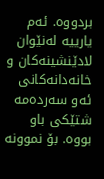بردووە. ئەم یارییە لەنێوان لادێنشینەکان و خانەدانەکانی ئەو سەردەمە شتێکی باو بووە. بۆ نموونە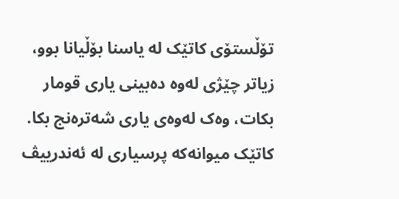تۆڵستۆی کاتێک لە یاسنا بۆڵیانا بوو، زیاتر چێژی لەوە دەبینی یاری قومار بکات، وەک لەوەی یاری شەترەنج بکا. کاتێک میوانەکە پرسیاری لە ئەندرییڤ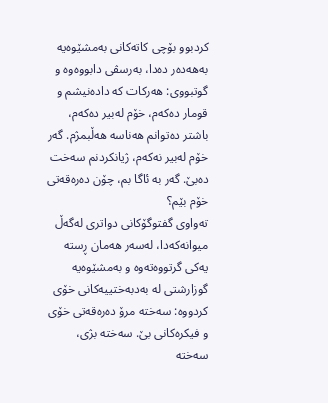کردبوو بۆچی کاتەکانی بەمشێوەیە بەهەدەر دەدا، بەرسڤی دابووەوە و گوتبووی: هەرکات کە دادەنیشم و قومار دەکەم، خۆم لەبیر دەکەم، باشتر دەتوانم هەناسە هەڵبمژم. گەر خۆم لەبیر نەکەم، ژیانکردنم سەخت دەبێ. گەر بە ئاگا بم، چۆن دەرەقەتی خۆم بێم؟
تەواوی گفتوگۆکانی دواتری لەگەڵ میوانەکەدا، لەسەر هەمان ڕستە یەکی گرتووەتەوە و بەمشێوەیە گوزارشتی لە بەدبەختییەکانی خۆی کردووە: سەختە مرۆ دەرەقەتی خۆی و فیکرەکانی بێ. سەختە بژی، سەختە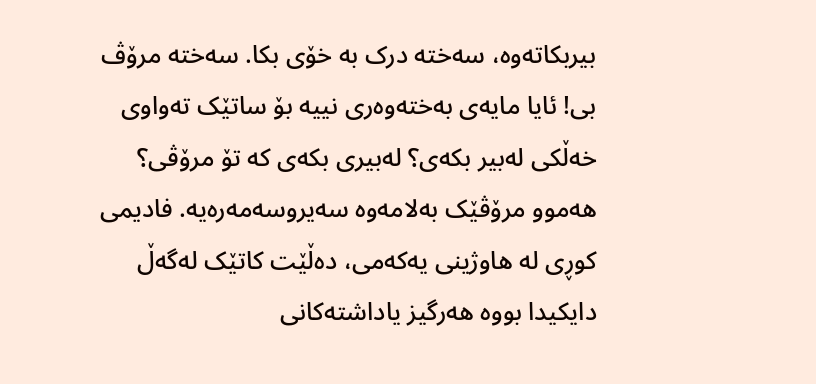بیربکاتەوە، سەختە درک بە خۆی بکا. سەختە مرۆڤ بی! ئایا مایەی بەختەوەری نییە بۆ ساتێک تەواوی خەڵکی لەبیر بکەی؟ لەبیری بکەی کە تۆ مرۆڤی؟ هەموو مرۆڤێک بەلامەوە سەیروسەمەرەیە. فادیمی کوڕی لە هاوژینی یەکەمی، دەڵێت کاتێک لەگەڵ دایکیدا بووە هەرگیز یاداشتەکانی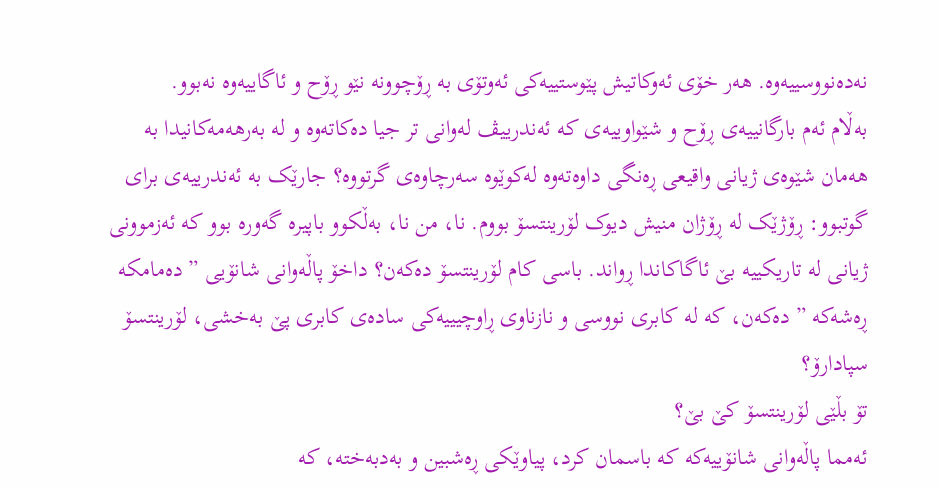نەدەنووسییەوە. هەر خۆی ئەوکاتیش پێوستییەکی ئەوتۆی بە ڕۆچوونە نێو ڕۆح و ئاگاییەوە نەبوو.
بەڵام ئەم بارگانییەی ڕۆح و شێواوییەی کە ئەندرییڤ لەوانی تر جیا دەکاتەوە و لە بەرهەمەکانیدا بە هەمان شێوەی ژیانی واقیعی ڕەنگی داوەتەوە لەکوێوە سەرچاوەی گرتووە؟ جارێک بە ئەندرییەی برای گوتبوو: ڕۆژێک لە ڕۆژان منیش دیوک لۆرینتسۆ بووم. نا، من نا، بەڵکوو باپیرە گەورە بوو کە ئەزموونی ژیانی لە تاریکییە بێ ئاگاکاندا ڕواند. باسی کام لۆرینتسۆ دەکەن؟ داخۆ پاڵەوانی شانۆیی ” دەمامکە ڕەشەکە ” دەکەن، کە لە کابری نووسی و نازناوی ڕاوچیییەکی سادەی کابری پێ بەخشی، لۆرینتسۆ سپادارۆ؟
تۆ بڵێی لۆرینتسۆ کێ بێ؟
ئەمما پاڵەوانی شانۆییەکە کە باسمان کرد، پیاوێکی ڕەشبین و بەدبەختە، کە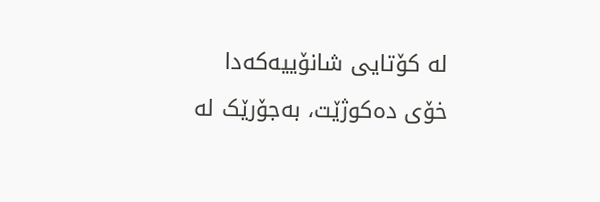لە کۆتایی شانۆییەکەدا خۆی دەکوژێت، بەجۆرێک لە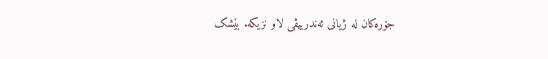جۆرەکان لە ژیانی ئەندرییڤی لاو نزیکە. بێشک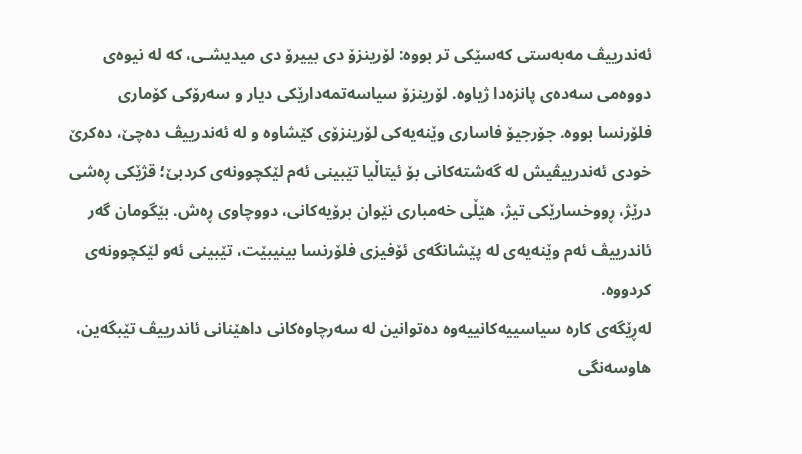ئەندرییڤ مەبەستی کەسێکی تر بووە: لۆرینزۆ دی بییرۆ دی میدیشـی، کە لە نیوەی دووەمی سەدەی پانزەدا ژیاوە. لۆرینزۆ سیاسەتمەدارێکی دیار و سەرۆکی کۆماری فلۆرنسا بووە. جۆرجیۆ فاساری وێنەیەکی لۆرینزۆی کێشاوە و لە ئەندرییڤ دەچێ، دەکرێ خودی ئەندرییڤیش لە گەشتەکانی بۆ ئیتاڵیا تێبینی ئەم لێکچوونەی کردبێ؛ قژێکی ڕەشی درێژ، ڕووخسارێکی تیژ، هێڵی خەمباری نێوان برۆیەکانی، دووچاوی ڕەش. بێگومان گەر ئاندرییڤ ئەم وێنەیەی لە پێشانگەی ئۆفیزی فلۆرنسا بینیبێت، تێبینی ئەو لێکچوونەی کردووە.
لەڕێگەی کارە سیاسییەکانییەوە دەتوانین لە سەرچاوەکانی داهێنانی ئاندرییڤ تێبگەین، هاوسەنگی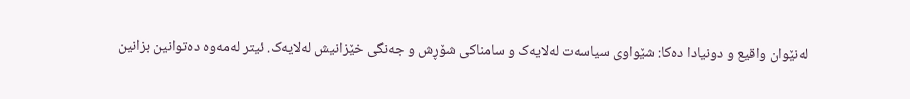لەنێوان واقیع و دونیادا دەکا: شێواوی سیاسەت لەلایەک و سامناکی شۆڕش و جەنگی خێزانیش لەلایەک. ئیتر لەمەوە دەتوانین بزانین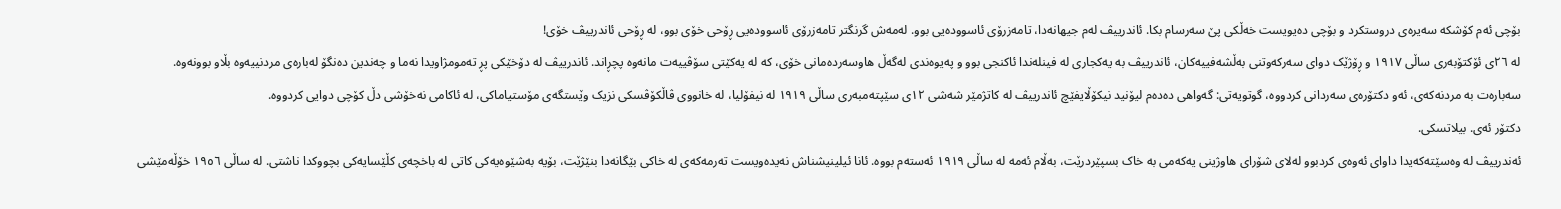بۆچی ئەم کۆشکە سەیرەی دروستکرد و بۆچی دەیویست خەڵکی پێ سەرسام بکا. ئاندرییڤ لەم جیهانەدا، تامەزرۆی ئاسوودەیی بوو. لەمەش گرنگتر تامەزرۆی ئاسوودەیی ڕۆحی خۆی بوو، لە ڕۆحی ئاندرییڤ خۆی!
لە ٢٦ی ئۆکتۆبەری ساڵی ١٩١٧ و ڕۆژێک دوای سەرکەوتنی بەڵشەفییەکان، ئاندرییڤ بە یەکجاری لە فینلەندا ئاکنجی بوو و پەیوەندی لەگەڵ هاوسەردەمانی خۆی، کە لە یەکێتی سۆڤییەت مانەوە پچڕاند. ئاندرییڤ لە دۆخێکی پڕ تەمومژاویدا نەما و چەندین دەنگۆ لەبارەی مردنییەوە بڵاو بوونەوە.
سەبارەت بە مردنەکەی، ئەو دکتۆرەی سەردانی کردووە، گوتویەتی: گەواهی دەدەم لیۆنید نیکۆڵایفێچ ئاندرییڤ لە کاتژمێر شەشی ١٢ی سێپتەمبەری ساڵی ١٩١٩ لە نیفۆلیا، لە خانووی ڤاڵکۆڤسکی نزیک وێستگەی مۆستیاماکی، لە ئاکامی نەخۆشی دڵ کۆچی دوایی کردووە.
دکتۆر ئەی. بیلاتسکی.
ئەندرییڤ لە وەسێتەکەیدا داوای ئەوەی کردبوو لەلای شۆرای هاوژینی یەکەمی بە خاک بسپێردرێت، بەڵام ئەمە لە ساڵی ١٩١٩ ئەستەم بووە. ئانا ئیلینیشناش نەیدەویست تەرمەکەی لە خاکی بێگانەدا بنێژێت، بۆیە بەشێوەیەکی کاتی لە باخچەی کڵێسایەکی بچووکدا ناشتی. لە ساڵی ١٩٥٦ خۆڵەمێشی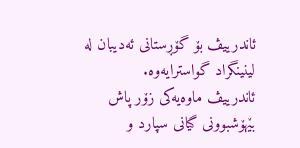ئاندرییڤ بۆ گۆڕستانی ئەدیبان لە لینینگراد گواسترایەوە.
ئاندرییڤ ماوەیەکی زۆر پاش بێهۆشبوونی گیانی سپارد و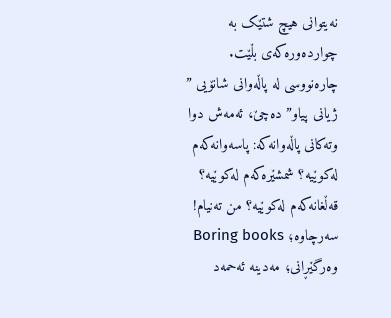نەیتوانی هیچ شتێک بە چواردەورەکەی بڵێت. چارەنووسی لە پاڵەوانی شانۆیی ” ژیانی پیاو” دەچێ، ئەمەش دوا وتەکانی پاڵەوانەکە: پاسەوانەکەم لەکوێیە؟ شمشێرەکەم لەکوێیە؟ قەڵغانەکەم لەکوێیە؟ من تەنیام!
سەرچاوە؛ Boring books
وەرگێڕانی؛ مەدینە ئەحمەد